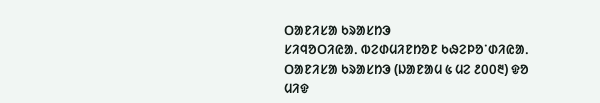ᱛᱟᱱᱤᱥᱟ ᱠᱨᱟᱥᱴᱳ
ᱥᱤᱧᱚᱛᱤᱭᱟᱹ ᱵᱮᱰᱢᱤᱱᱴᱚᱱ ᱠᱷᱮᱞᱚᱸᱰᱤᱭᱟᱹ
ᱛᱟᱱᱤᱥᱟ ᱠᱨᱟᱥᱴᱳ (ᱡᱟᱱᱟᱢ ᱕ ᱢᱮ ᱒᱐᱐᱓) ᱫᱚ ᱢᱤᱫ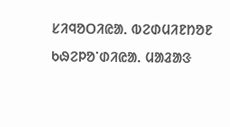ᱥᱤᱧᱚᱛᱤᱭᱟᱹ ᱵᱮᱰᱢᱤᱱᱴᱚᱱ ᱠᱷᱮᱞᱚᱸᱰᱤᱭᱟ. ᱢᱟᱲᱟᱝ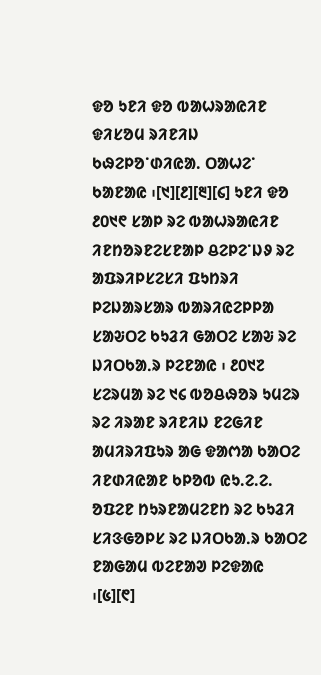ᱫᱚ ᱩᱱᱤ ᱫᱚ ᱵᱟᱦᱨᱟᱭᱤᱱ ᱫᱤᱥᱚᱢ ᱨᱤᱱᱤᱡ ᱠᱷᱮᱞᱚᱸᱰᱤᱭᱟ. ᱛᱟᱦᱮᱸ ᱠᱟᱱᱟᱭ ᱾[᱑][᱒][᱓][᱔] ᱩᱱᱤ ᱫᱚ ᱒᱐᱑᱖ ᱥᱟᱞ ᱨᱮ ᱵᱟᱦᱨᱟᱭᱤᱱ ᱤᱱᱴᱚᱨᱱᱮᱥᱱᱟᱞ ᱪᱮᱞᱮᱸᱡᱽ ᱨᱮ ᱟᱯᱨᱤᱞᱥᱮᱥᱤ ᱯᱩᱴᱨᱤ ᱞᱮᱡᱟᱨᱥᱟᱨ ᱵᱟᱨᱤᱭᱮᱞᱞᱟ ᱥᱟᱶᱛᱮ ᱠᱩᱲᱤ ᱜᱟᱛᱮ ᱥᱟᱶ ᱨᱮ ᱡᱤᱛᱠᱟᱹᱨ ᱞᱮᱱᱟᱭ ᱾ ᱒᱐᱑᱗ ᱥᱮᱨᱢᱟ ᱨᱮ ᱑᱔ ᱵᱚᱪᱷᱚᱨ ᱩᱢᱮᱨ ᱨᱮ ᱤᱨᱟᱱ ᱨᱤᱱᱤᱡ ᱱᱮᱜᱤᱱ ᱟᱢᱤᱨᱤᱯᱩᱨ ᱟᱜ ᱫᱟᱬᱟ ᱠᱟᱛᱮ ᱤᱱᱰᱤᱭᱟᱱ ᱠᱞᱚᱵ ᱭᱩ.ᱮ.ᱮ. ᱚᱯᱮᱱ ᱴᱩᱨᱱᱟᱢᱮᱱᱴ ᱨᱮ ᱠᱩᱲᱤ ᱥᱤᱝᱜᱚᱞᱥ ᱨᱮ ᱡᱤᱛᱠᱟᱹᱨ ᱠᱟᱛᱮ ᱱᱟᱜᱟᱢ ᱵᱮᱱᱟᱣ ᱞᱮᱫᱟᱭ ᱾[᱕][᱖]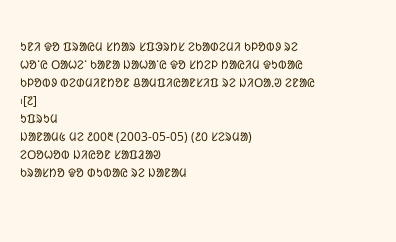ᱩᱱᱤ ᱫᱚ ᱯᱨᱟᱭᱢ ᱥᱴᱟᱨ ᱥᱯᱳᱨᱴᱥ ᱮᱠᱟᱰᱮᱢᱤ ᱠᱞᱚᱵᱽ ᱨᱮ ᱦᱚᱸᱭ ᱛᱟᱦᱮᱸ ᱠᱟᱱᱟ ᱡᱟᱦᱟᱸᱭ ᱫᱚ ᱥᱴᱮᱞ ᱴᱟᱭᱤᱢ ᱫᱩᱵᱟᱭ ᱠᱞᱚᱵᱽ ᱵᱮᱰᱢᱤᱱᱴᱚᱱ ᱪᱟᱢᱯᱤᱭᱟᱱᱥᱤᱯ ᱨᱮ ᱡᱤᱛᱟᱹᱣ ᱮᱱᱟᱭ ᱾[᱗]
ᱩᱯᱨᱩᱢ
ᱡᱟᱱᱟᱢ᱕ ᱢᱮ ᱒᱐᱐᱓ (2003-05-05) (᱒᱐ ᱥᱮᱨᱢᱟ)
ᱮᱛᱚᱦᱚᱵ ᱡᱤᱭᱚᱱ ᱥᱟᱯᱲᱟᱣ
ᱠᱨᱟᱥᱴᱚ ᱫᱚ ᱰᱩᱵᱟᱭ ᱨᱮ ᱡᱟᱱᱟᱢ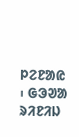ᱞᱮᱱᱟᱭ ᱾ ᱜᱳᱣᱟ ᱨᱤᱱᱤᱡ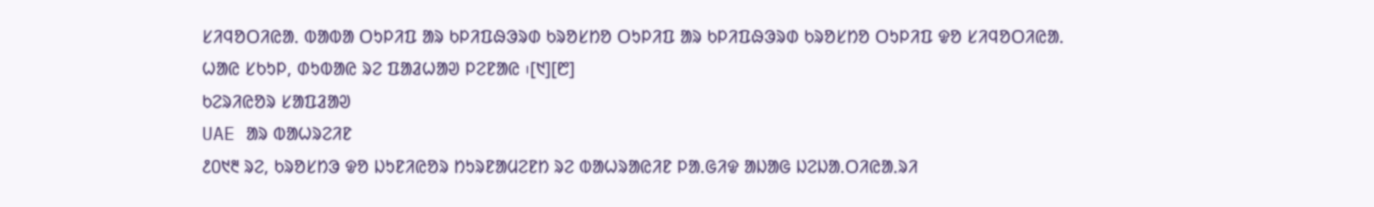ᱥᱤᱧᱚᱛᱤᱭᱟᱹ ᱵᱟᱵᱟ ᱛᱩᱞᱤᱯ ᱟᱨ ᱠᱞᱤᱯᱷᱳᱨᱰ ᱠᱨᱚᱥᱴᱚ ᱛᱩᱞᱤᱯ ᱟᱨ ᱠᱞᱤᱯᱷᱳᱨᱰ ᱠᱨᱚᱥᱴᱚ ᱛᱩᱞᱤᱯ ᱫᱚ ᱥᱤᱧᱚᱛᱤᱭᱟᱹ ᱦᱟᱭ ᱥᱠᱩᱞ, ᱰᱩᱵᱟᱭ ᱨᱮ ᱯᱟᱲᱦᱟᱣ ᱞᱮᱱᱟᱭ ᱾[᱑][᱘]
ᱠᱮᱨᱤᱭᱚᱨ ᱥᱟᱯᱲᱟᱣ
UAE ᱟᱨ ᱵᱟᱦᱨᱮᱤᱱ
᱒᱐᱑᱓ ᱨᱮ, ᱠᱨᱚᱥᱴᱳ ᱫᱚ ᱡᱩᱱᱤᱭᱚᱨ ᱴᱩᱨᱱᱟᱢᱮᱱᱴ ᱨᱮ ᱵᱟᱦᱨᱟᱭᱤᱱ ᱞᱟᱹᱜᱤᱫ ᱟᱡᱟᱜ ᱡᱮᱡᱟᱹᱛᱤᱭᱟᱹᱨᱤ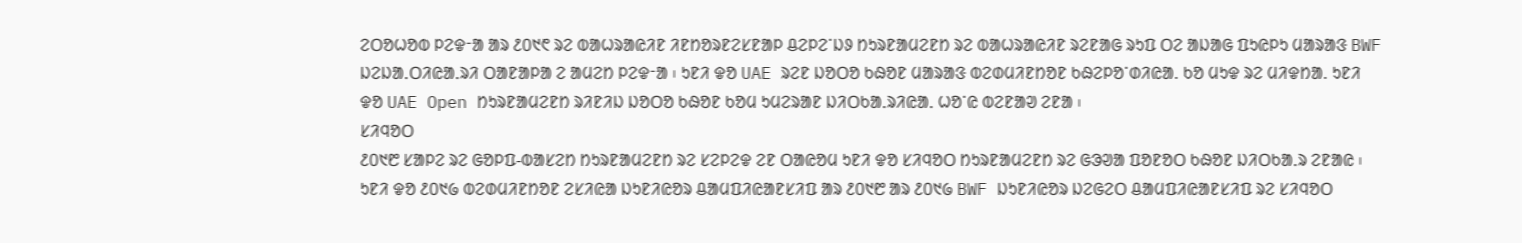ᱮᱛᱚᱦᱚᱵ ᱞᱮᱫᱼᱟ ᱟᱨ ᱒᱐᱑᱖ ᱨᱮ ᱵᱟᱦᱨᱟᱭᱤᱱ ᱤᱱᱴᱚᱨᱱᱮᱥᱱᱟᱞ ᱪᱮᱞᱮᱸᱡᱽ ᱴᱩᱨᱱᱟᱢᱮᱱᱴ ᱨᱮ ᱵᱟᱦᱨᱟᱭᱤᱱ ᱨᱮᱱᱟᱜ ᱨᱩᱯ ᱛᱮ ᱟᱡᱟᱜ ᱯᱩᱭᱞᱩ ᱢᱟᱨᱟᱝ BWF ᱡᱮᱡᱟᱹᱛᱤᱭᱟᱹᱨᱤ ᱛᱟᱱᱟᱞᱟ ᱮ ᱟᱢᱮᱴ ᱞᱮᱫᱼᱟ ᱾ ᱩᱱᱤ ᱫᱚ UAE ᱨᱮᱱ ᱡᱚᱛᱚ ᱠᱷᱚᱱ ᱢᱟᱨᱟᱝ ᱵᱮᱰᱢᱤᱱᱴᱚᱱ ᱠᱷᱮᱞᱚᱸᱰᱤᱭᱟ. ᱠᱚ ᱢᱩᱫ ᱨᱮ ᱢᱤᱫᱴᱟ. ᱩᱱᱤ ᱫᱚ UAE Open ᱴᱩᱨᱱᱟᱢᱮᱱᱴ ᱨᱤᱱᱤᱡ ᱡᱚᱛᱚ ᱠᱷᱚᱱ ᱠᱚᱢ ᱩᱢᱮᱨᱟᱱ ᱡᱤᱛᱠᱟᱹᱨᱤᱭᱟᱹ ᱦᱚᱸᱭ ᱵᱮᱱᱟᱣ ᱮᱱᱟ ᱾
ᱥᱤᱧᱚᱛ
᱒᱐᱑᱘ ᱥᱟᱞᱮ ᱨᱮ ᱜᱚᱞᱯ-ᱵᱟᱥᱮᱴ ᱴᱩᱨᱱᱟᱢᱮᱱᱴ ᱨᱮ ᱥᱮᱞᱮᱫ ᱮᱱ ᱛᱟᱭᱚᱢ ᱩᱱᱤ ᱫᱚ ᱥᱤᱧᱚᱛ ᱴᱩᱨᱱᱟᱢᱮᱱᱴ ᱨᱮ ᱜᱳᱣᱟ ᱯᱚᱱᱚᱛ ᱠᱷᱚᱱ ᱡᱤᱛᱠᱟᱹᱨ ᱮᱱᱟᱭ ᱾ ᱩᱱᱤ ᱫᱚ ᱒᱐᱑᱙ ᱵᱮᱰᱢᱤᱱᱴᱚᱱ ᱮᱥᱤᱭᱟ ᱡᱩᱱᱤᱭᱚᱨ ᱪᱟᱢᱯᱤᱭᱟᱱᱥᱤᱯ ᱟᱨ ᱒᱐᱑᱘ ᱟᱨ ᱒᱐᱑᱙ BWF ᱡᱩᱱᱤᱭᱚᱨ ᱡᱮᱜᱮᱛ ᱪᱟᱢᱯᱤᱭᱟᱱᱥᱤᱯ ᱨᱮ ᱥᱤᱧᱚᱛ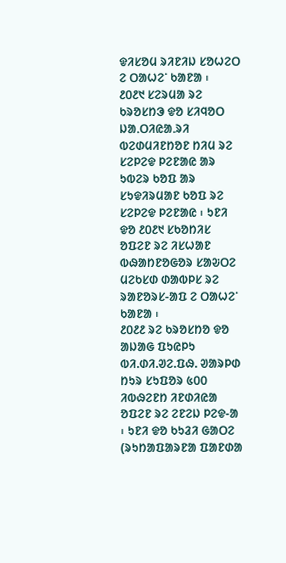ᱫᱤᱥᱚᱢ ᱨᱤᱱᱤᱡ ᱥᱚᱦᱮᱛ ᱮ ᱛᱟᱦᱮᱸ ᱠᱟᱱᱟ ᱾
᱒᱐᱒᱑ ᱥᱮᱨᱢᱟ ᱨᱮ ᱠᱨᱚᱥᱴᱳ ᱫᱚ ᱥᱤᱧᱚᱛ ᱡᱟᱹᱛᱤᱭᱟᱹᱨᱤ ᱵᱮᱰᱢᱤᱱᱴᱚᱱ ᱴᱤᱢ ᱨᱮ ᱥᱮᱞᱮᱫ ᱞᱮᱱᱟᱭ ᱟᱨ ᱩᱵᱮᱨ ᱠᱚᱯ ᱟᱨ ᱥᱩᱫᱤᱨᱢᱟᱱ ᱠᱚᱯ ᱨᱮ ᱥᱮᱞᱮᱫ ᱞᱮᱱᱟᱭ ᱾ ᱩᱱᱤ ᱫᱚ ᱒᱐᱒᱑ ᱥᱠᱚᱴᱤᱥ ᱚᱯᱮᱱ ᱨᱮ ᱤᱥᱦᱟᱱ ᱵᱷᱟᱴᱱᱚᱜᱚᱨ ᱥᱟᱶᱛᱮ ᱢᱮᱠᱥᱰ ᱰᱟᱵᱞᱥ ᱨᱮ ᱨᱟᱱᱚᱨᱥ-ᱟᱯ ᱮ ᱛᱟᱦᱮᱸ ᱠᱟᱱᱟ ᱾
᱒᱐᱒᱒ ᱨᱮ ᱠᱨᱚᱥᱴᱚ ᱫᱚ ᱟᱡᱟᱜ ᱯᱩᱭᱞᱩ ᱵᱤ.ᱰᱤ.ᱣᱮ.ᱯᱷ. ᱣᱟᱨᱞᱰ ᱴᱩᱨ ᱥᱩᱯᱚᱨ ᱕᱐᱐ ᱤᱵᱷᱮᱱᱴ ᱤᱱᱰᱤᱭᱟ ᱚᱯᱮᱱ ᱨᱮ ᱮᱱᱮᱡ ᱞᱮᱫ-ᱟ ᱾ ᱩᱱᱤ ᱫᱚ ᱠᱩᱲᱤ ᱜᱟᱛᱮ (ᱨᱩᱴᱟᱯᱟᱨᱱᱟ ᱯᱟᱱᱰᱟ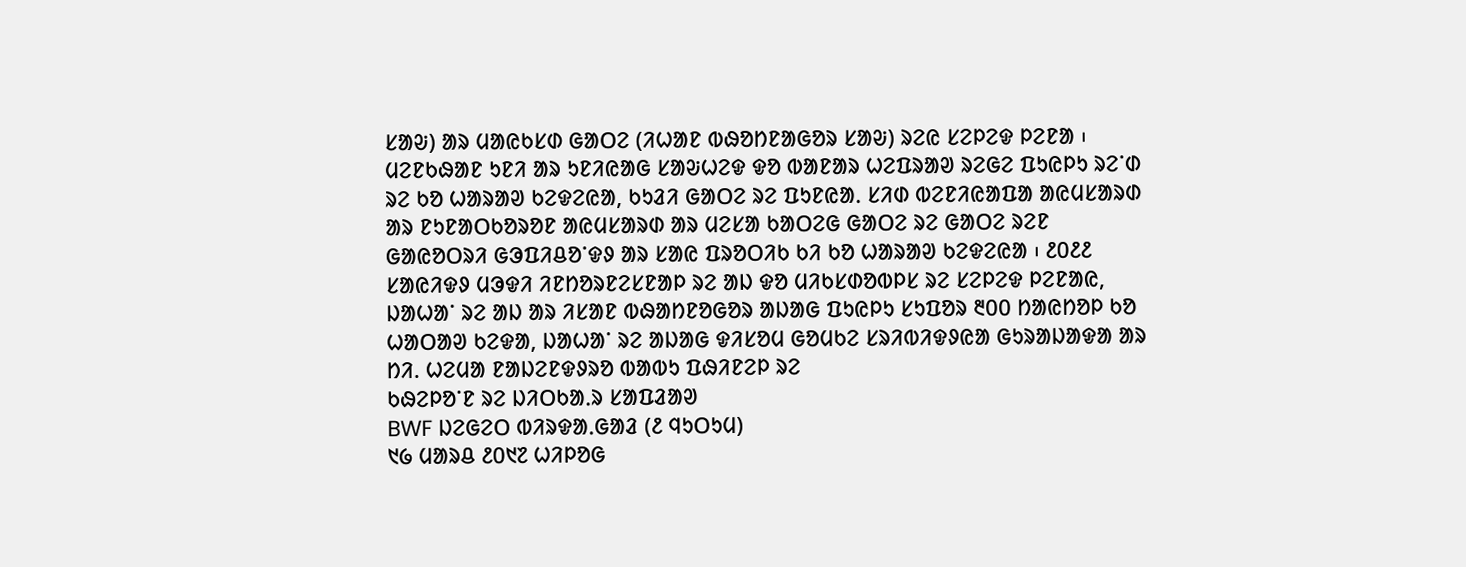ᱥᱟᱶ) ᱟᱨ ᱢᱟᱭᱠᱥᱰ ᱜᱟᱛᱮ (ᱤᱦᱟᱱ ᱵᱷᱚᱴᱱᱟᱜᱚᱨ ᱥᱟᱶ) ᱨᱮᱭ ᱥᱮᱞᱮᱫ ᱞᱮᱱᱟ ᱾ ᱢᱮᱱᱠᱷᱟᱱ ᱩᱱᱤ ᱟᱨ ᱩᱱᱤᱭᱟᱜ ᱥᱟᱶᱦᱮᱫ ᱫᱚ ᱵᱟᱱᱟᱨ ᱦᱮᱯᱨᱟᱣ ᱨᱮᱜᱮ ᱯᱩᱭᱞᱩ ᱨᱮᱸᱰ ᱨᱮ ᱠᱚ ᱦᱟᱨᱟᱣ ᱠᱮᱫᱮᱭᱟ, ᱠᱩᱲᱤ ᱜᱟᱛᱮ ᱨᱮ ᱯᱩᱱᱭᱟᱹ ᱥᱤᱰ ᱵᱮᱱᱤᱭᱟᱯᱟ ᱟᱭᱢᱥᱟᱨᱰ ᱟᱨ ᱱᱩᱱᱟᱛᱠᱚᱨᱚᱱ ᱟᱭᱢᱥᱟᱨᱰ ᱟᱨ ᱢᱮᱥᱟ ᱠᱟᱛᱮᱜ ᱜᱟᱛᱮ ᱨᱮ ᱜᱟᱛᱮ ᱨᱮᱱ ᱜᱟᱭᱚᱛᱨᱤ ᱜᱳᱯᱤᱪᱚᱸᱫᱽ ᱟᱨ ᱥᱟᱭ ᱯᱨᱚᱛᱤᱠ ᱠᱤ ᱠᱚ ᱦᱟᱨᱟᱣ ᱠᱮᱫᱮᱭᱟ ᱾ ᱒᱐᱒᱒ ᱥᱟᱭᱤᱫᱽ ᱢᱳᱫᱤ ᱤᱱᱴᱚᱨᱱᱮᱥᱱᱟᱞ ᱨᱮ ᱟᱡ ᱫᱚ ᱢᱤᱠᱥᱰᱚᱵᱞᱥ ᱨᱮ ᱥᱮᱞᱮᱫ ᱞᱮᱱᱟᱭ, ᱡᱟᱦᱟᱸ ᱨᱮ ᱟᱡ ᱟᱨ ᱤᱥᱟᱱ ᱵᱷᱟᱴᱱᱚᱜᱚᱨ ᱟᱡᱟᱜ ᱯᱩᱭᱞᱩ ᱥᱩᱯᱚᱨ ᱓᱐᱐ ᱴᱟᱭᱴᱚᱞ ᱠᱚ ᱦᱟᱛᱟᱣ ᱠᱮᱫᱟ, ᱡᱟᱦᱟᱸ ᱨᱮ ᱟᱡᱟᱜ ᱫᱤᱥᱚᱢ ᱜᱚᱢᱠᱮ ᱥᱨᱤᱵᱤᱫᱽᱭᱟ ᱜᱩᱨᱟᱡᱟᱫᱟ ᱟᱨ ᱴᱤ. ᱦᱮᱢᱟ ᱱᱟᱡᱮᱱᱫᱽᱨᱚ ᱵᱟᱵᱩ ᱯᱷᱤᱱᱮᱞ ᱨᱮ
ᱠᱷᱮᱞᱚᱸᱱ ᱨᱮ ᱡᱤᱛᱠᱟᱹᱨ ᱥᱟᱯᱲᱟᱣ
BWF ᱡᱮᱜᱮᱛ ᱵᱤᱨᱫᱟᱹᱜᱟᱲ (᱒ ᱧᱩᱛᱩᱢ)
᱑᱙ ᱢᱟᱨᱪ ᱒᱐᱑᱗ ᱦᱤᱞᱚᱜ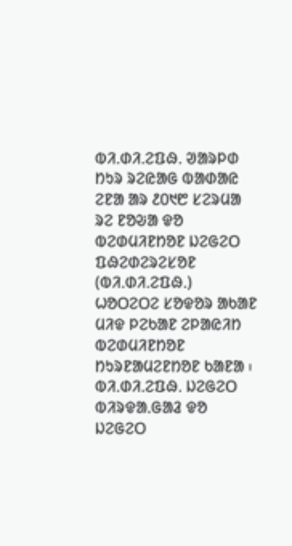ᱵᱤ.ᱰᱤ.ᱮᱯᱷ. ᱣᱟᱨᱞᱰ ᱴᱩᱨ ᱨᱮᱭᱟᱜ ᱵᱟᱰᱟᱭ ᱮᱱᱟ ᱟᱨ ᱒᱐᱑᱘ ᱥᱮᱨᱢᱟ ᱨᱮ ᱱᱚᱶᱟ ᱫᱚ ᱵᱮᱰᱢᱤᱱᱴᱚᱱ ᱡᱮᱜᱮᱛ ᱯᱷᱮᱰᱮᱨᱮᱥᱚᱱ (ᱵᱤ.ᱰᱤ.ᱮᱯᱷ.) ᱦᱚᱛᱮᱛᱮ ᱥᱚᱫᱚᱨ ᱟᱠᱟᱱ ᱢᱤᱫ ᱞᱮᱠᱟᱱ ᱮᱞᱟᱭᱤᱴ ᱵᱮᱰᱢᱤᱱᱴᱚᱱ ᱴᱩᱨᱱᱟᱢᱮᱱᱴᱚᱱ ᱠᱟᱱᱟ ᱾ ᱵᱤ.ᱰᱤ.ᱮᱯᱷ. ᱡᱮᱜᱮᱛ ᱵᱤᱨᱫᱟᱹᱜᱟᱲ ᱫᱚ ᱡᱮᱜᱮᱛ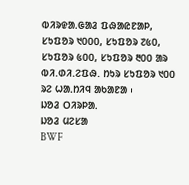ᱵᱤᱨᱫᱟᱹᱜᱟᱲ ᱯᱷᱟᱭᱱᱟᱞ, ᱥᱩᱯᱚᱨ ᱑᱐᱐᱐, ᱥᱩᱯᱚᱨ ᱗᱕᱐, ᱥᱩᱯᱚᱨ ᱕᱐᱐, ᱥᱩᱯᱚᱨ ᱓᱐᱐ ᱟᱨ ᱵᱤ.ᱰᱤ.ᱮᱯᱷ. ᱴᱩᱨ ᱥᱩᱯᱚᱨ ᱑᱐᱐ ᱨᱮ ᱦᱟᱹᱴᱤᱧ ᱟᱠᱟᱱᱟ ᱾
ᱡᱚᱲ ᱛᱤᱨᱞᱟᱹ
ᱡᱚᱲ ᱢᱮᱥᱟ
BWF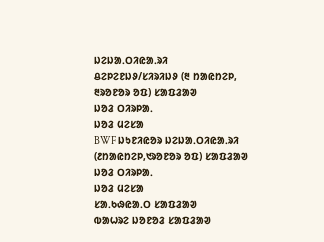ᱡᱮᱡᱟᱹᱛᱤᱭᱟᱹᱨᱤ ᱪᱮᱞᱮᱱᱡᱽ/ᱥᱤᱨᱤᱡᱽ (᱓ ᱴᱟᱭᱴᱮᱞ, ᱓ᱨᱚᱱᱚᱨ ᱚᱯ) ᱥᱟᱯᱲᱟᱣ
ᱡᱚᱲ ᱛᱤᱨᱞᱟᱹ
ᱡᱚᱲ ᱢᱮᱥᱟ
BWF ᱡᱩᱱᱤᱭᱚᱨ ᱡᱮᱡᱟᱹᱛᱤᱭᱟᱹᱨᱤ (᱒ᱴᱟᱭᱴᱮᱞ,᱑ᱨᱚᱱᱚᱨ ᱚᱯ) ᱥᱟᱯᱲᱟᱣ
ᱡᱚᱲ ᱛᱤᱨᱞᱟᱹ
ᱡᱚᱲ ᱢᱮᱥᱟ
ᱥᱟᱹᱠᱷᱭᱟᱹᱛ ᱥᱟᱯᱲᱟᱣ
ᱵᱟᱦᱨᱮ ᱡᱚᱱᱚᱲ ᱥᱟᱯᱲᱟᱣ